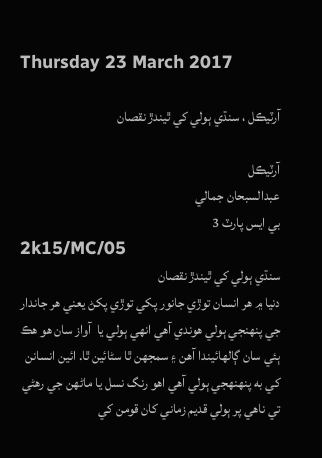Thursday 23 March 2017

آرٽيڪل ، سنڌي ٻولي کي ٿيندڙ نقصان

آرٽيڪل
عبدالسبحان جمالي
بي ايس پارٽ 3
2k15/MC/05
سنڌي ٻولي کي ٿيندڙ نقصان
دنيا ۾ هر انسان توڙي جانور پکي توڙي پکڻ يعني هر جاندار جي پنهنجي ٻولي هوندي آهي انهي ٻولي يا  آواز سان هو هڪ ٻئي سان ڳالهائيندا آهن ۽ سمجهن ٿا سڻائين ٿا. ائين انسانن کي به پنهنهجي ٻولي آهي اهو رنگ نسل يا ماڻهن جي رهڻي تي ناهي پر ٻولي قديم زماني کان قومن کي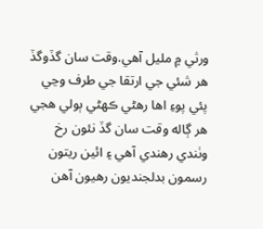ورثي ۾ مليل آهي.وقت سان گڏوگڏ هر شئي جي ارتقا جي طرف وڃي پئي پوءِ اها رهڻي ڪهڻي ٻولي هجي هر ڳاله وقت سان گڏ نئون رخ وٺندي رهندي آهي ۽ ائين ريتون رسمون بدلجنديون رهيون آهن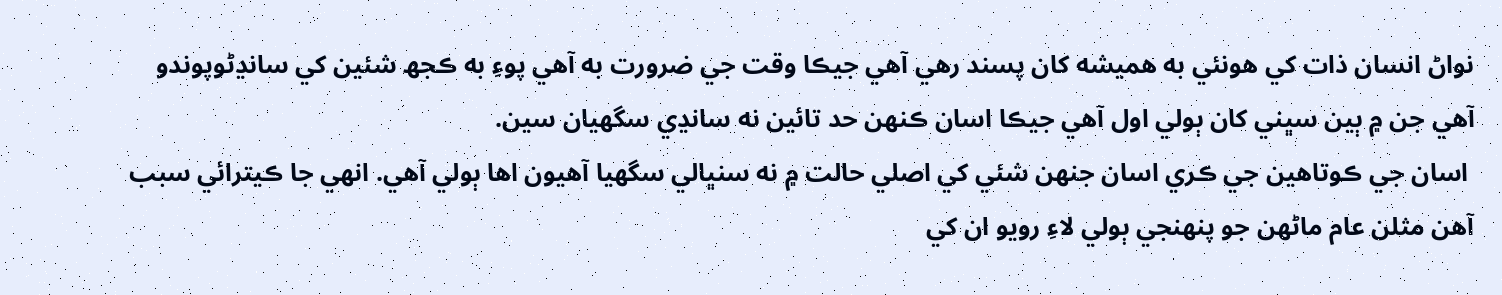نواڻ انسان ذات کي هونئي به هميشه کان پسند رهي آهي جيڪا وقت جي ضرورت به آهي پوءِ به ڪجھ شئين کي سانڍڻوپوندو آهي جن ۾ ٻين سڀني کان ٻولي اول آهي جيڪا اسان ڪنهن حد تائين نه سانڍي سگھيان سين.
 اسان جي ڪوتاهين جي ڪري اسان جنهن شئي کي اصلي حالت ۾ نه سنڀالي سگھيا آهيون اها ٻولي آهي. انهي جا ڪيترائي سبب آهن مثلن عام ماڻهن جو پنهنجي ٻولي لاءِ رويو ان کي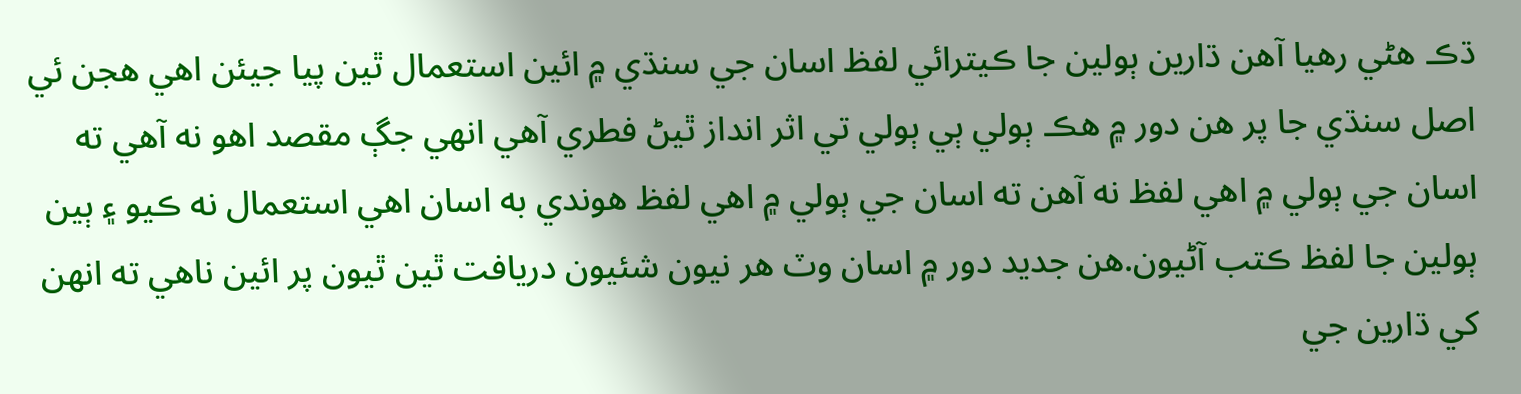ڌڪ هڻي رهيا آهن ڌارين ٻولين جا ڪيترائي لفظ اسان جي سنڌي ۾ ائين استعمال ٿين پيا جيئن اهي هجن ئي اصل سنڌي جا پر هن دور ۾ هڪ ٻولي ٻي ٻولي تي اثر انداز ٿيڻ فطري آهي انهي جڳ مقصد اهو نه آهي ته اسان جي ٻولي ۾ اهي لفظ نه آهن ته اسان جي ٻولي ۾ اهي لفظ هوندي به اسان اهي استعمال نه ڪيو ۽ ٻين ٻولين جا لفظ ڪتب آڻيون.هن جديد دور ۾ اسان وٽ هر نيون شئيون دريافت ٿين ٿيون پر ائين ناهي ته انهن کي ڌارين جي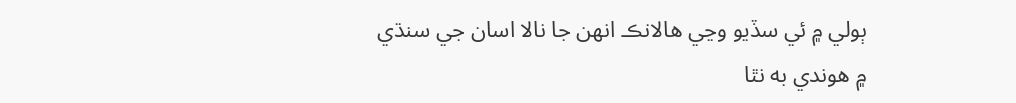ٻولي ۾ ئي سڏيو وڃي هالانڪ انهن جا نالا اسان جي سنڌي ۾ هوندي به نٿا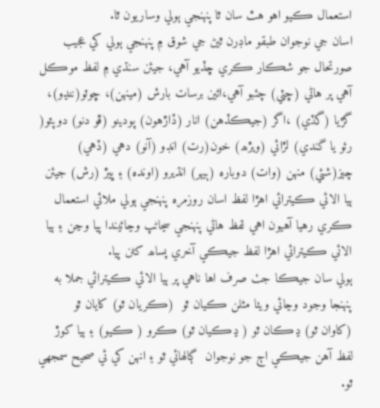استعمال ڪيو اهو هٿ سان ٿا پنهنجي ٻولي وساريون ٿا.
اسان جي نوجوان طبقو ماڊرن ٿيڻ جي شوق ۾ پنهنجي ٻولي کي عجيب صورتحال جو شڪار ڪري ڇڏيو آهي، جيئن سنڌي ۾ لفظ موڪل آهي پر هاڻي (ڇٽي) چئبو آهي،ائين برسات بارش (مينهن)، ڇوٽو(ننڍو)، گڙيا (گڏي) ،اگر (جيڪڏهن) انار (ڏاڙهون) پودينو (ڦو دنو) دوپٽو( رئو يا گندي) لڙائي (ويڙھ) خون(رت) انڊو (آنو) دهي (ڏهي) چيز(شئي) منهن (وات) دوباره (ٻيهر) انڌيرو (اونده) ۽ ڀيڙ (رش) جيئن ٻيا الائي ڪيترائي اهڙا لفظ اسان روزمره پنهنجي ٻولي ملائي استعمال ڪري رهيا آهيون اهي لفظ هاڻي پنهنجي سڃاڻپ وڃائيندا پيا وڃن ۽ ٻيا الائي ڪيترائي اهڙا لفظ جيڪي آخري پساھ کڻن پيا.
ٻولي سان جيڪا جٺ صرف اها ناهي پر ٻيا الائي ڪيترائي جملا به پنهنجا وجود وڃائي ويٺا مثلن ڪيان ٿو  (ڪريان ٿو) کايان ٿو  (کاوان ٿو) ڍڪان ٿو ( ڍڪيان ٿو) ڪرو ( ڪيو) ۽ ٻيا کوڙ لفظ آهن جيڪي اڄ جو نوجوان  ڳالهائي ٿو ۽ انهن کي ئي صحيح سمجهي ٿو.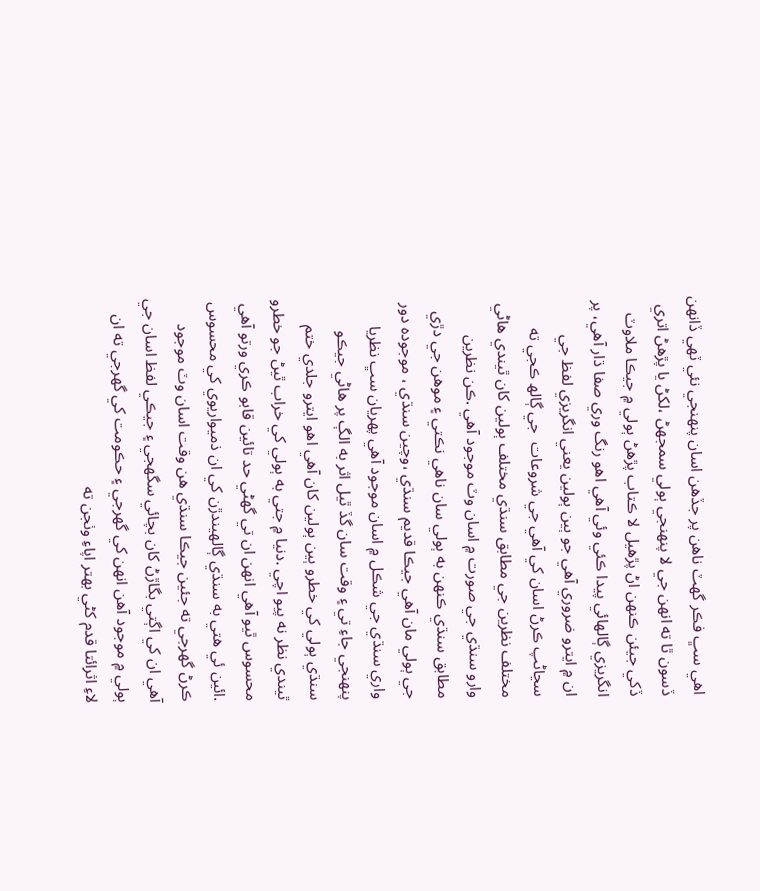اهي سڀ فڪر گھٽ ناهن پر جڏهن اسان پنهنجي نئي ٽهي ڏانهن ڏسون ٿا ته انهن جي لا پنهنجي ٻولي سمجهڻ ،لکڻ يا پڙهڻ اتري ڏکي جيئن ڪنهن اڻ پڙهيل لا ڪتاب پڙهڻ ٻولي ۾ جيڪا ملاوٽ انگريزي ڳالهائي پيدا ڪئي وئي آهي اهو رنگ وري صفا ڌار آهي، پر ان ۾ ايترو ضروري آهي جو ٻين ٻولين يعني انگريزي لفظ جي سڃاڻپ ڪرڻ اسان کي آهي جي شروعات  جي ڳالھ ڪجي ته مختلف نظرين جي مطابق سنڌي مختلف ٻولين کان ٿيندي هاڻي وارو سنڌي جي صورت ۾ اسان وٽ موجود آهي .ڪن نظرين مطابق سنڌي ڪنهن به ٻولي سان ناهي نڪتي ۽ موهن جي دڙي جي ٻولي مان آهي جيڪا قديم سنڌي ،وچين سنڌي ، موجوده دور واري سنڌي جي شڪل ۾ اسان موجود آهي پهريان سڀ نظريا پنهنجي جاءِ تي ۽ وقت سان گڏ ٿيل اثر به الڳ پر هاڻي جيڪو سنڌي ٻولي کي خطرو ٻين ٻولين کان آهي اهو ايترو جلدي ختم ٿيندي نظر نه پيو اچي .دنيا ۾ جتي به ٻولي کي خراب ٿيڻ جو خطرو محسوس ٿيو آهي انهن ان تي گھڻي حد تائين قابو ڪري ورتو آهي .ائين ئي هتي به سنڌي ڳالهيندڙن کي ان ذميواريوي کي محسوس ڪرڻ گھرجي ته جئين جيڪا سنڌي هن وقت اسان وٽ موجود آهي ان کي اڳتي بگاڙڻ کان بچائي سگھجي ۽ جيڪي لفظ اسان جي ٻولي ۾ موجود آهن انهن کي گھرجي ۽ حڪومت کي گھرجي ته ان لاءِ اثرائتا قدم کڻي بهتر اپاءِ وٺجن ته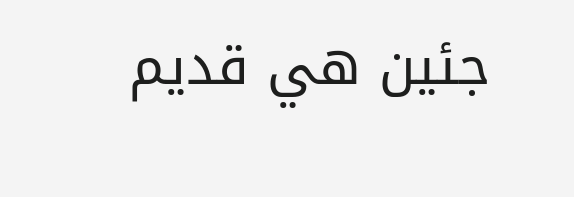جئين هي قديم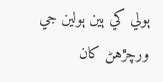ٻولي کي ٻين ٻولين جي ورچڙهڻ کان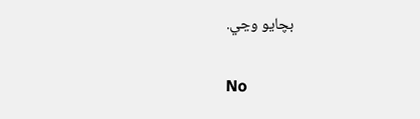بچايو وڃي.

No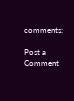comments:

Post a Comment